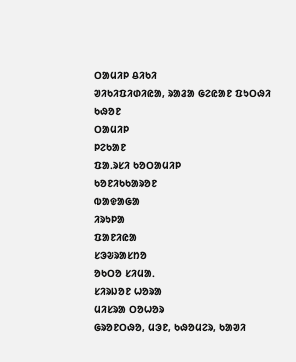ᱛᱟᱢᱤᱞ ᱪᱤᱠᱤ
ᱣᱤᱠᱤᱯᱤᱰᱤᱭᱟ, ᱨᱟᱲᱟ ᱜᱮᱭᱟᱱ ᱯᱩᱛᱷᱤ ᱠᱷᱚᱱ
ᱛᱟᱢᱤᱞ
ᱞᱮᱠᱟᱱ
ᱯᱟᱹᱨᱥᱤ ᱠᱚᱛᱟᱢᱤᱞ
ᱠᱚᱱᱤᱠᱠᱟᱨᱚᱱ
ᱵᱟᱫᱟᱜᱟ
ᱤᱨᱩᱞᱟ
ᱯᱟᱱᱤᱭᱟ
ᱥᱳᱶᱨᱟᱥᱴᱚ
ᱚᱠᱛᱚ ᱥᱤᱢᱟᱹ
ᱥᱤᱨᱡᱚᱱ ᱦᱚᱨᱟ
ᱢᱤᱥᱨᱟ ᱛᱚᱦᱚᱨ
ᱜᱨᱚᱱᱛᱷᱚ, ᱢᱳᱱ, ᱠᱷᱚᱢᱮᱨ, ᱠᱟᱣᱤ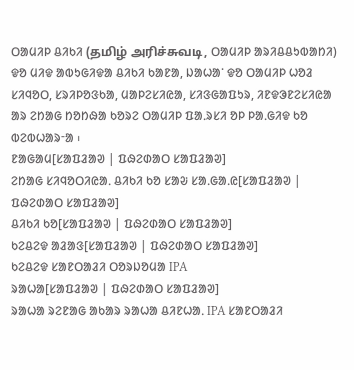ᱛᱟᱢᱤᱞ ᱪᱤᱠᱤ (தமிழ் அரிச்சுவடி, ᱛᱟᱢᱤᱞ ᱟᱨᱤᱪᱪᱩᱵᱟᱴᱤ) ᱫᱚ ᱢᱤᱫ ᱟᱵᱩᱜᱤᱫᱟ ᱪᱤᱠᱤ ᱠᱟᱱᱟ, ᱡᱟᱦᱟᱸ ᱫᱚ ᱛᱟᱢᱤᱞ ᱦᱚᱲ ᱥᱤᱧᱚᱛ, ᱥᱨᱤᱞᱚᱝᱠᱟ, ᱢᱟᱞᱮᱥᱤᱭᱟ, ᱥᱤᱝᱜᱟᱯᱩᱨ, ᱤᱱᱫᱳᱱᱮᱥᱤᱭᱟ ᱟᱨ ᱮᱴᱟᱜ ᱴᱚᱴᱷᱟ ᱠᱚᱨᱮ ᱛᱟᱢᱤᱞ ᱯᱟᱹᱨᱥᱤ ᱚᱞ ᱞᱟᱹᱜᱤᱫ ᱠᱚ ᱵᱮᱵᱦᱟᱨᱼᱟ ᱾
ᱱᱟᱜᱟᱢ[ᱥᱟᱯᱲᱟᱣ | ᱯᱷᱮᱰᱟᱛ ᱥᱟᱯᱲᱟᱣ]
ᱮᱴᱟᱜ ᱥᱤᱧᱚᱛᱤᱭᱟᱹ ᱪᱤᱠᱤ ᱠᱚ ᱥᱟᱶ ᱥᱟᱹᱜᱟᱹᱭ[ᱥᱟᱯᱲᱟᱣ | ᱯᱷᱮᱰᱟᱛ ᱥᱟᱯᱲᱟᱣ]
ᱪᱤᱠᱤ ᱠᱚ[ᱥᱟᱯᱲᱟᱣ | ᱯᱷᱮᱰᱟᱛ ᱥᱟᱯᱲᱟᱣ]
ᱠᱮᱪᱮᱫ ᱟᱲᱟᱝ[ᱥᱟᱯᱲᱟᱣ | ᱯᱷᱮᱰᱟᱛ ᱥᱟᱯᱲᱟᱣ]
ᱠᱮᱪᱮᱫ ᱥᱟᱱᱛᱟᱲᱤ ᱛᱚᱨᱡᱚᱢᱟ IPA
ᱨᱟᱦᱟ[ᱥᱟᱯᱲᱟᱣ | ᱯᱷᱮᱰᱟᱛ ᱥᱟᱯᱲᱟᱣ]
ᱨᱟᱦᱟ ᱨᱮᱱᱟᱜ ᱟᱠᱟᱨ ᱨᱟᱦᱟ ᱪᱤᱱᱦᱟᱹ IPA ᱥᱟᱱᱛᱟᱲᱤ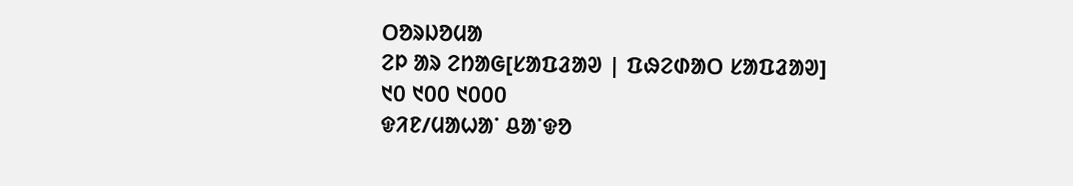ᱛᱚᱨᱡᱚᱢᱟ
ᱮᱞ ᱟᱨ ᱮᱴᱟᱜ[ᱥᱟᱯᱲᱟᱣ | ᱯᱷᱮᱰᱟᱛ ᱥᱟᱯᱲᱟᱣ]
᱑᱐ ᱑᱐᱐ ᱑᱐᱐᱐
ᱫᱤᱱ/ᱢᱟᱦᱟᱸ ᱪᱟᱸᱫᱚ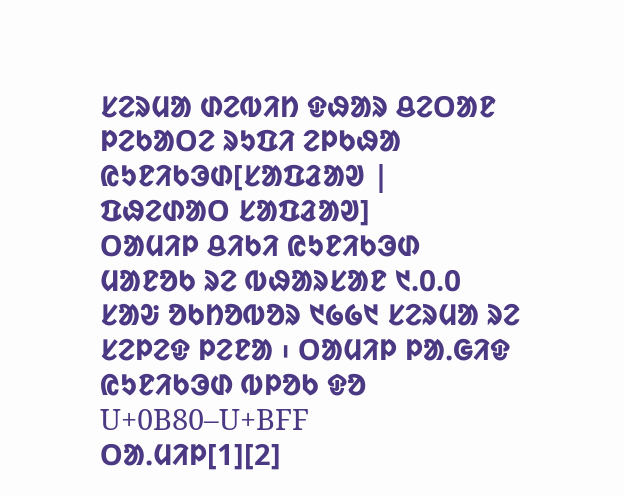ᱥᱮᱨᱢᱟ ᱰᱮᱵᱤᱴ ᱫᱷᱟᱨ ᱪᱮᱛᱟᱱ ᱞᱮᱠᱟᱛᱮ ᱨᱩᱯᱤ ᱮᱞᱠᱷᱟ
ᱭᱩᱱᱤᱠᱳᱰ[ᱥᱟᱯᱲᱟᱣ | ᱯᱷᱮᱰᱟᱛ ᱥᱟᱯᱲᱟᱣ]
ᱛᱟᱢᱤᱞ ᱪᱤᱠᱤ ᱭᱩᱱᱤᱠᱳᱰ ᱢᱟᱱᱚᱠ ᱨᱮ ᱵᱷᱟᱨᱥᱟᱱ ᱑.᱐.᱐ ᱥᱟᱶ ᱚᱠᱴᱚᱵᱚᱨ ᱑᱙᱙᱑ ᱥᱮᱨᱢᱟ ᱨᱮ ᱥᱮᱞᱮᱫ ᱞᱮᱱᱟ ᱾ ᱛᱟᱢᱤᱞ ᱞᱟᱹᱜᱤᱫ ᱭᱩᱱᱤᱠᱳᱰ ᱵᱞᱚᱠ ᱫᱚ U+0B80–U+BFF
ᱛᱟᱹᱢᱤᱞ[1][2]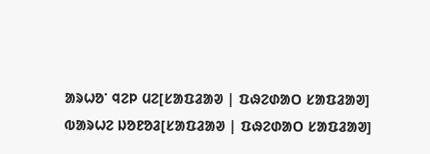ᱟᱨᱦᱚᱸ ᱧᱮᱞ ᱢᱮ[ᱥᱟᱯᱲᱟᱣ | ᱯᱷᱮᱰᱟᱛ ᱥᱟᱯᱲᱟᱣ]
ᱵᱟᱨᱦᱮ ᱡᱚᱱᱚᱲ[ᱥᱟᱯᱲᱟᱣ | ᱯᱷᱮᱰᱟᱛ ᱥᱟᱯᱲᱟᱣ]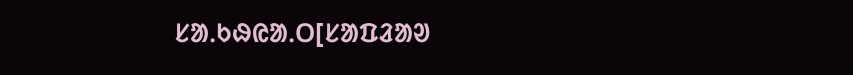ᱥᱟᱹᱠᱷᱭᱟᱹᱛ[ᱥᱟᱯᱲᱟᱣ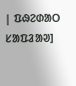| ᱯᱷᱮᱰᱟᱛ ᱥᱟᱯᱲᱟᱣ]